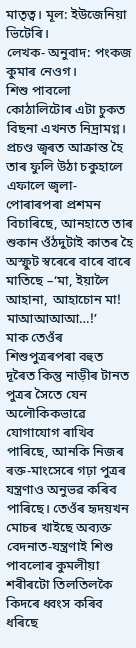মাতৃত্ব। মূল: ইউজেনিয়া ভিটেৰি।
লেখক- অনুবাদ: পংকজ কুমাৰ নেওগ।
শিশু পাবলো কোঠালিটোৰ এটা চুকত বিছনা এখনত নিদ্ৰামগ্ন। প্ৰচণ্ড জ্বৰত আক্ৰান্ত হৈ তাৰ ফুলি উঠা চকুহালে এফালে জ্বলা-পোৰাৰপৰা প্ৰশমন বিচাৰিছে, আনহাতে তাৰ শুকান ওঁঠদুটাই কাতৰ হৈ অস্ফুট স্বৰেৰে বাৰে বাৰে মাতিছে –‘মা, ইয়ালৈ আহানা, আহাচোন মা! মাআআআআ…!’
মাক তেওঁৰ শিশুপুত্ৰৰপৰা বহুত দূৰৈত কিন্তু নাড়ীৰ টানত পুত্ৰৰ সৈতে যেন অলৌকিকভাৱে যোগাযোগ ৰাখিব পাৰিছে, আনকি নিজৰ ৰক্ত-মাংসেৰে গঢ়া পুত্ৰৰ যন্ত্ৰণাও অনুভৱ কৰিব পাৰিছে। তেওঁৰ হৃদয়খন মোচৰ খাইছে অব্যক্ত বেদনাত-যন্ত্ৰণাই শিশু পাবলোৰ কুমলীয়া শৰীৰটো তিলতিলকৈ কিদৰে ধ্বংস কৰিব ধৰিছে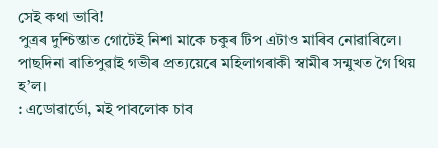সেই কথা ভাবি!
পুত্ৰৰ দুশ্চিন্তাত গোটেই নিশা মাকে চকুৰ টিপ এটাও মাৰিব নোৱাৰিলে। পাছদিনা ৰাতিপুৱাই গভীৰ প্ৰত্যয়েৰে মহিলাগৰাকী স্বামীৰ সন্মুখত গৈ থিয় হ’ল।
: এডোৱাৰ্ডো, মই পাবলোক চাব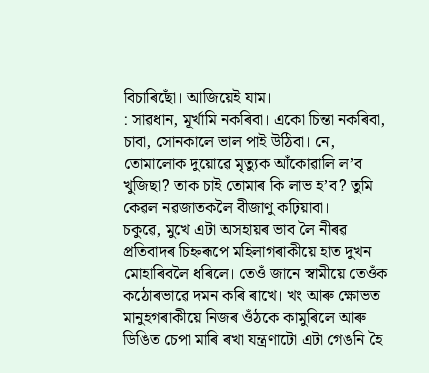বিচাৰিছোঁ। আজিয়েই যাম।
: সাৱধান, মূৰ্খামি নকৰিবা। একো চিন্তা নকৰিবা, চাবা, সোনকালে ভাল পাই উঠিবা। নে, তোমালোক দুয়োৱে মৃত্যুক আঁকোৱালি ল’ব খুজিছা? তাক চাই তোমাৰ কি লাভ হ’ব? তুমি কেৱল নৱজাতকলৈ বীজাণু কঢ়িয়াবা।
চকুৱে, মুখে এটা অসহায়ৰ ভাব লৈ নীৰৱ প্ৰতিবাদৰ চিহ্নৰূপে মহিলাগৰাকীয়ে হাত দুখন মোহাৰিবলৈ ধৰিলে। তেওঁ জানে স্বামীয়ে তেওঁক কঠোৰভাৱে দমন কৰি ৰাখে। খং আৰু ক্ষোভত মানুহগৰাকীয়ে নিজৰ ওঁঠকে কামুৰিলে আৰু ডিঙিত চেপা মাৰি ৰখা যন্ত্ৰণাটো এটা গেঙনি হৈ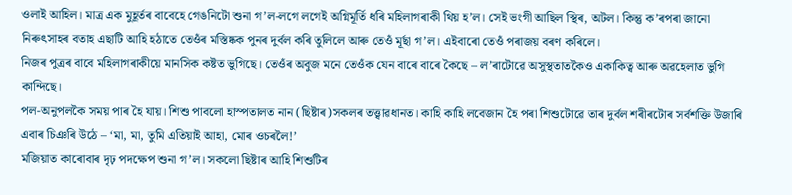ওলাই আহিল। মাত্ৰ এক মুহূৰ্তৰ বাবেহে গেঙনিটো শুনা গ’ল-লগে লগেই অগ্নিমূৰ্তি ধৰি মহিলাগৰাকী থিয় হ’ল। সেই ভংগী আছিল স্থিৰ, অটল। কিন্তু ক’ৰপৰা জানো নিৰুৎসাহৰ বতাহ এছাটি আহি হঠাতে তেওঁৰ মস্তিষ্কক পুনৰ দুৰ্বল কৰি তুলিলে আৰু তেওঁ মূৰ্ছা গ’ল। এইবাৰো তেওঁ পৰাজয় বৰণ কৰিলে।
নিজৰ পুত্ৰৰ বাবে মহিলাগৰাকীয়ে মানসিক কষ্টত ভুগিছে। তেওঁৰ অবুজ মনে তেওঁক যেন বাৰে বাৰে কৈছে – ল’ৰাটোৱে অসুস্থতাতকৈও একাকিত্ব আৰু অৱহেলাত ভুগি কান্দিছে।
পল-অনুপলকৈ সময় পাৰ হৈ যায়। শিশু পাবলো হাস্পতালত নান (ছিষ্টাৰ)সকলৰ তত্ত্বাৱধানত। কাহি কাহি লবেজান হৈ পৰা শিশুটোৱে তাৰ দুৰ্বল শৰীৰটোৰ সৰ্বশক্তি উজাৰি এবাৰ চিঞৰি উঠে – ‘মা, মা, তুমি এতিয়াই আহা, মোৰ ওচৰলৈ!’
মজিয়াত কাৰোবাৰ দৃঢ় পদক্ষেপ শুনা গ’ল। সকলো ছিষ্টাৰ আহি শিশুটিৰ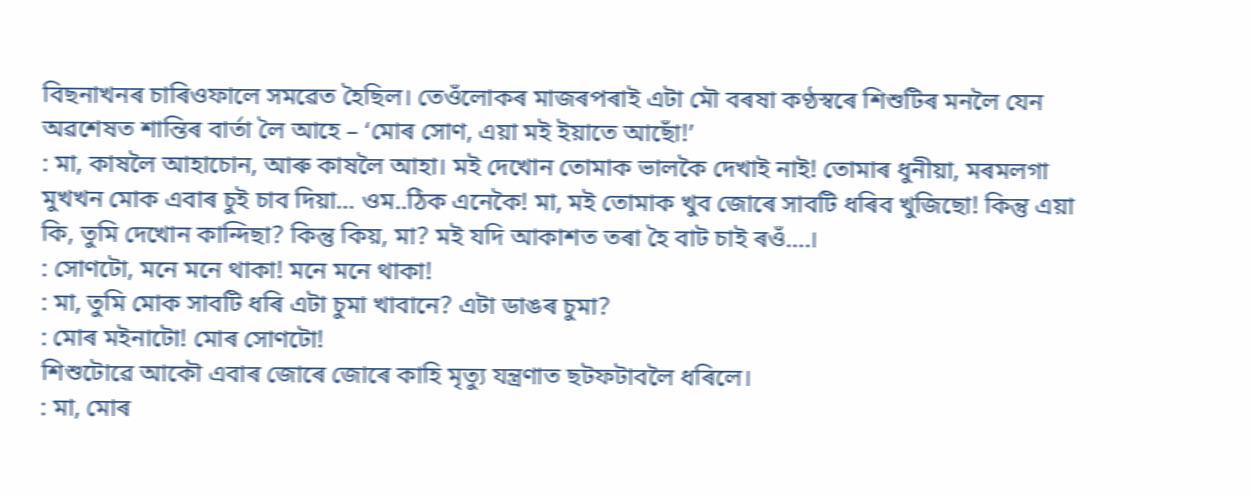বিছনাখনৰ চাৰিওফালে সমৱেত হৈছিল। তেওঁলোকৰ মাজৰপৰাই এটা মৌ বৰষা কণ্ঠস্বৰে শিশুটিৰ মনলৈ যেন অৱশেষত শান্তিৰ বাৰ্তা লৈ আহে – ‘মোৰ সোণ, এয়া মই ইয়াতে আছোঁ!’
: মা, কাষলৈ আহাচোন, আৰু কাষলৈ আহা। মই দেখোন তোমাক ভালকৈ দেখাই নাই! তোমাৰ ধুনীয়া, মৰমলগা মুখখন মোক এবাৰ চুই চাব দিয়া… ওম..ঠিক এনেকৈ! মা, মই তোমাক খুব জোৰে সাবটি ধৰিব খুজিছো! কিন্তু এয়া কি, তুমি দেখোন কান্দিছা? কিন্তু কিয়, মা? মই যদি আকাশত তৰা হৈ বাট চাই ৰওঁ….।
: সোণটো, মনে মনে থাকা! মনে মনে থাকা!
: মা, তুমি মোক সাবটি ধৰি এটা চুমা খাবানে? এটা ডাঙৰ চুমা?
: মোৰ মইনাটো! মোৰ সোণটো!
শিশুটোৱে আকৌ এবাৰ জোৰে জোৰে কাহি মৃত্যু যন্ত্ৰণাত ছটফটাবলৈ ধৰিলে।
: মা, মোৰ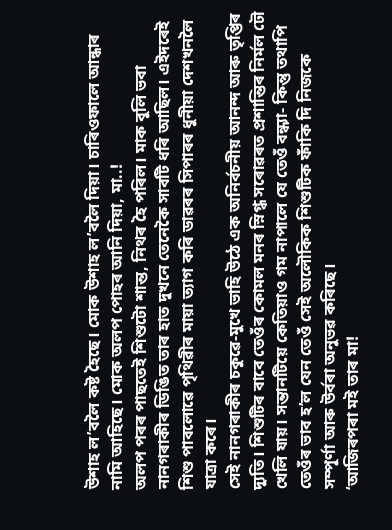উশাহ ল’বলৈ কষ্ট হৈছে। মোক উশাহ ল’বলৈ দিয়া। চাৰিওফালে আন্ধাৰ নামি আহিছে। মোক অলপ পোহৰ আনি দিয়া, মা..!
অলপ পৰৰ পাছতেই শিশুটো শান্ত, নিথৰ হৈ পৰিল। মাক বুলি ভবা নানগৰাকীৰ ডিঙিত তাৰ হাত দুখনে তেনেকৈ সাবটি ধৰি আছিল। এইদৰেই শিশু পাবলোৱে পৃথিৱীৰ মায়া ত্যাগ কৰি ডাৱৰৰ সিপাৰৰ ধুনীয়া দেশখনলৈ যাত্ৰা কৰে।
সেই নানগৰাকীৰ চকুৱে-মুখে ভাহি উঠে এক অনিৰ্বচনীয় আনন্দ আৰু তৃপ্তিৰ দ্যুতি। শিশুটিৰ বাবে তেওঁৰ কোমল মনৰ স্নিগ্ধ সৰোৱৰত প্ৰশান্তিৰ নিৰ্মল ঢৌ খেলি যায়। সন্তানটিয়ে কেতিয়াও গম নাপালে যে তেওঁ বন্ধ্যা- কিন্তু তথাপি তেওঁৰ ভাব হ’ল যেন তেওঁ সেই অলৌকিক শিশুটিক ফাঁকি দি নিজকে সম্পূৰ্ণা আৰু উৰ্বৰা অনুভৱ কৰিছে।
‘আজিৰপৰা মই তাৰ মা!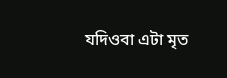যদিওবা এটা মৃত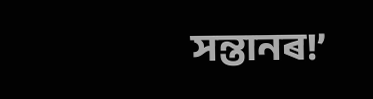সন্তানৰ!’